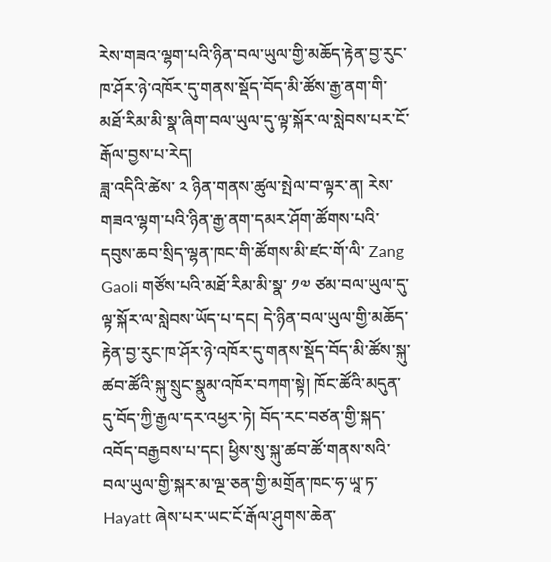རེས་གཟའ་ལྷག་པའི་ཉིན་བལ་ཡུལ་གྱི་མཆོད་རྟེན་བྱ་རུང་ཁ་ཤོར་ཉེ་འཁོར་དུ་གནས་སྡོད་བོད་མི་ཚོས་རྒྱ་ནག་གི་མཐོ་རིམ་མི་སྣ་ཞིག་བལ་ཡུལ་དུ་ལྟ་སྐོར་ལ་སླེབས་པར་ངོ་རྒོལ་བྱས་པ་རེད།
ཟླ་འདིའི་ཚེས་ ༢ ཉིན་གནས་ཚུལ་སྤེལ་བ་ལྟར་ན། རེས་གཟའ་ལྷག་པའི་ཉིན་རྒྱ་ནག་དམར་ཤོག་ཚོགས་པའི་དབུས་ཆབ་སྲིད་ལྷན་ཁང་གི་ཚོགས་མི་ཛང་གོ་ལི་ Zang Gaoli གཙོས་པའི་མཐོ་རིམ་མི་སྣ་ ༡༧ ཙམ་བལ་ཡུལ་དུ་ལྟ་སྐོར་ལ་སླེབས་ཡོད་པ་དང། དེ་ཉིན་བལ་ཡུལ་གྱི་མཆོད་རྟེན་བྱ་རུང་ཁ་ཤོར་ཉེ་འཁོར་དུ་གནས་སྡོད་བོད་མི་ཚོས་སྐུ་ཚབ་ཚོའི་སྐུ་སྲུང་སྣུམ་འཁོར་བཀག་སྟེ། ཁོང་ཚོའི་མདུན་དུ་བོད་ཀྱི་རྒྱལ་དར་འཕྱར་ཏེ། བོད་རང་བཙན་གྱི་སྐད་འབོད་བརྒྱབས་པ་དང། ཕྱིས་སུ་སྐུ་ཚབ་ཚོ་གནས་སའི་བལ་ཡུལ་གྱི་སྐར་མ་ལྔ་ཅན་གྱི་མགྲོན་ཁང་ཧ་ཡཱ་ཏ་ Hayatt ཞེས་པར་ཡང་ངོ་རྒོལ་ཤུགས་ཆེན་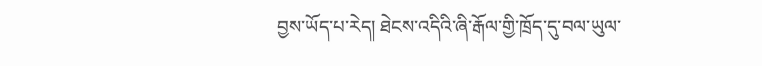བྱས་ཡོད་པ་རེད། ཐེངས་འདིའི་ཞི་རྒོལ་གྱི་ཁྲོད་དུ་བལ་ཡུལ་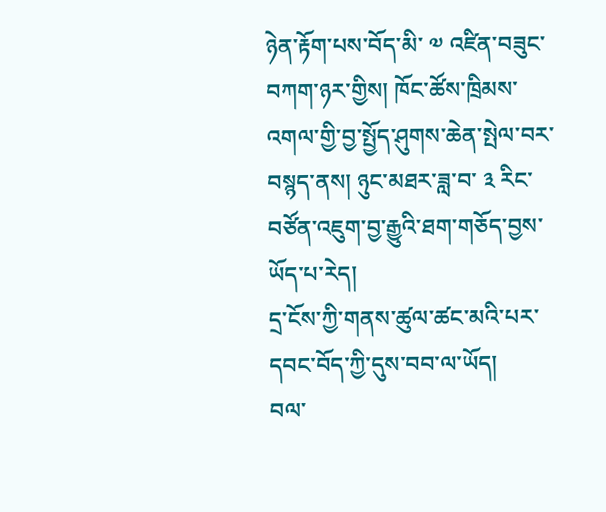ཉེན་རྟོག་པས་བོད་མི་ ༧ འཛིན་བཟུང་བཀག་ཉར་གྱིས། ཁོང་ཚོས་ཁྲིམས་འགལ་གྱི་བྱ་སྤྱོད་ཤུགས་ཆེན་སྤེལ་བར་བསྙད་ནས། ཉུང་མཐར་ཟླ་བ་ ༣ རིང་བཙོན་འཇུག་བྱ་རྒྱུའི་ཐག་གཅོད་བྱས་ཡོད་པ་རེད།
དྲ་ངོས་ཀྱི་གནས་ཚུལ་ཚང་མའི་པར་དབང་བོད་ཀྱི་དུས་བབ་ལ་ཡོད།
བལ་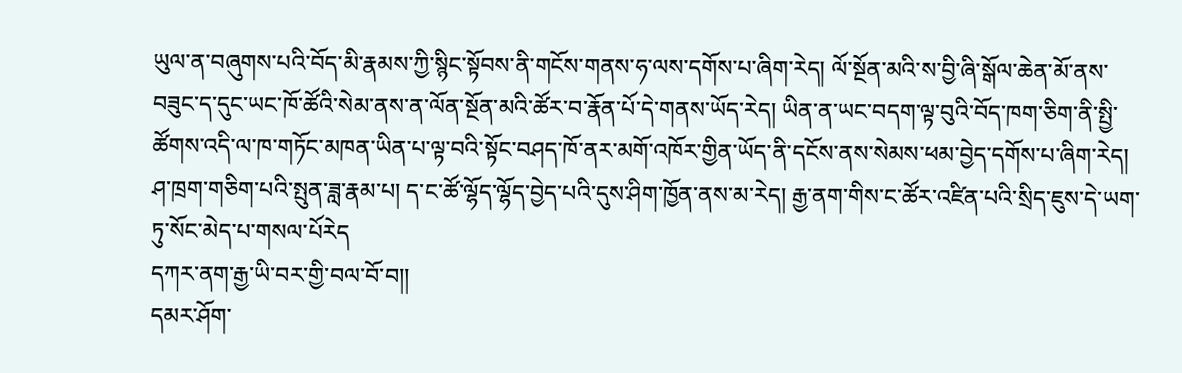ཡུལ་ན་བཞུགས་པའི་བོད་མི་རྣམས་ཀྱི་སྙིང་སྟོབས་ནི་གངོས་གནས་ཧ་ལས་དགོས་པ་ཞིག་རེད། ལོ་སྔོན་མའི་ས་བྱི་ཞི་སྒོལ་ཆེན་མོ་ནས་བཟུང་ད་དུང་ཡང་ཁོ་ཚོའི་སེམ་ནས་ན་ལོན་སྔོན་མའི་ཚོར་བ་རྣོན་པོ་དེ་གནས་ཡོད་རེད། ཡིན་ན་ཡང་བདག་ལྟ་བུའི་བོད་ཁག་ཅིག་ནི་སྤྱི་ཚོགས་འདི་ལ་ཁ་གཏོང་མཁན་ཡིན་པ་ལྟ་བའི་སྟོང་བཤད་ཁོ་ནར་མགོ་འཁོར་གྱིན་ཡོད་ནི་དངོས་ནས་སེམས་ཕམ་བྱེད་དགོས་པ་ཞིག་རེད། ཤ་ཁྲག་གཅིག་པའི་སྤུན་ཟླ་རྣམ་པ། ད་ང་ཚོ་ལྷོད་ལྷོད་བྱེད་པའི་དུས་ཤིག་ཁྱོན་ནས་མ་རེད། རྒྱ་ནག་གིས་ང་ཚོར་འཛིན་པའི་སྲིད་ཇུས་དེ་ཡག་ཏུ་སོང་མེད་པ་གསལ་པོརེད
དཀར་ནག་རྒྱ་ཡི་བར་གྱི་བལ་བོ་བ།།
དམར་ཤོག་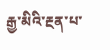རྒྱ་མིའི་རྔན་པ་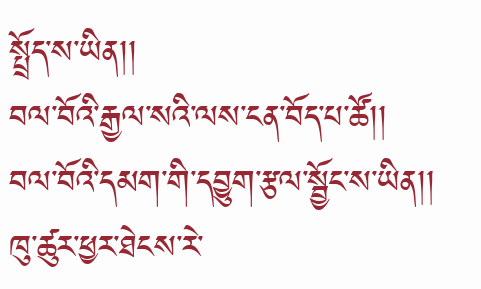སྤྲོད་ས་ཡིན།།
བལ་བོའི་རྒྱལ་སའི་ལས་ངན་བོད་པ་ཚོ།།
བལ་བོའི་དམག་གི་དབྱུག་རྩལ་སྦྱོང་ས་ཡིན།།
ཁུ་ཚུར་ཕྱར་ཐེངས་རེ་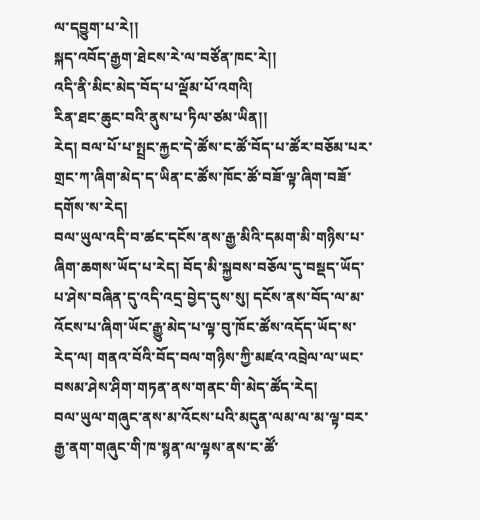ལ་དབྱུག་པ་རེ།།
སྐད་འབོད་རྒྱག་ཐེངས་རེ་ལ་བཙོན་ཁང་རེ།།
འདི་ནི་མིང་མེད་བོད་པ་ལྡོམ་པོ་འགའི།
རིན་ཐང་ཆུང་བའི་ནུས་པ་ཏིལ་ཙམ་ཡིན།།
རེད། བལ་པོ་པ་སྤྲང་རྐྱང་དེ་ཚོས་ང་ཚོ་བོད་པ་ཚོར་བཅོམ་པར་གྲང་ཀ་ཞིག་མེད་ད་ཡིན་ང་ཚོས་ཁོང་ཚོ་བཟོ་ལྟ་ཞིག་བཟོ་དགོས་ས་རེད།
བལ་ཡུལ་འདི་བ་ཚང་དངོས་ནས་རྒྱ་མིའི་དམག་མི་གཉིས་པ་ཞིག་ཆགས་ཡོད་པ་རེད། བོད་མི་སྐྱབས་བཅོལ་དུ་བསྡད་ཡོད་པ་ཤེས་བཞིན་དུ་འདི་འདྲ་བྱེད་དུས་སུ། དངོས་ནས་བོད་ལ་མ་འོངས་པ་ཞིག་ཡོང་རྒྱུ་མེད་པ་ལྟ་བུ་ཁོང་ཚོས་འདོད་ཡོད་ས་རེད་ལ། གནའ་བོའི་བོད་བལ་གཉིས་ཀྱི་མཛའ་འབྲེལ་ལ་ཡང་བསམ་ཤེས་ཤིག་གཏན་ནས་གནང་གི་མེད་ཚོད་རེད།
བལ་ཡུལ་གཞུང་ནས་མ་འོངས་པའི་མདུན་ལམ་ལ་མ་ལྟ་བར་རྒྱ་ནག་གཞུང་གི་ཁ་སྙན་ལ་ལྟས་ནས་ང་ཚོ་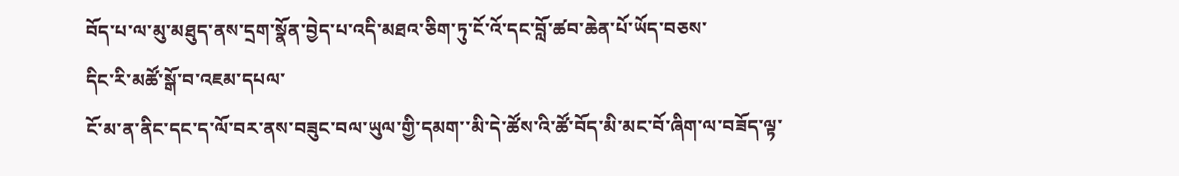བོད་པ་ལ་མུ་མཐུད་ནས་དྲག་སྣོན་བྱེད་པ་འདི་མཐའ་ཅིག་ཏུ་ངོ་འོ་དང་བློ་ཚབ་ཆེན་པོ་ཡོད་བཅས་
དིང་རི་མཚོ་སྒོ་བ་འཇམ་དཔལ་
ངོ་མ་ན་ནིང་དང་ད་ལོ་བར་ནས་བཟུང་བལ་ཡུལ་གྱི་དམག་་མི་དེ་ཚོས་འི་ཚོ་བོད་མི་མང་བོ་ཞིག་ལ་བཟོད་ལྟ་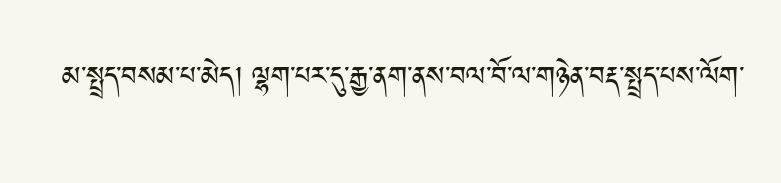མ་སྤྲད་བསམ་པ་མེད། ལྷག་པར་དུ་རྒྱ་ནག་ནས་བལ་བོ་ལ་གཉེན་བརྡ་སྤྲད་པས་ལོག་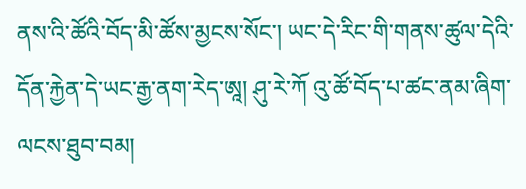ནས་འི་ཚོའི་བོད་མི་ཚོས་མྱངས་སོང་། ཡང་དེ་རིང་གི་གནས་ཚུལ་དེའི་དོན་རྐྱེན་དེ་ཡང་རྒྱ་ནག་རེད་ཨཱ། ཤུ་རེ་ཀོ འུ་ཚོ་བོད་པ་ཚང་ནམ་ཞིག་ལངས་ཐུབ་བམ།